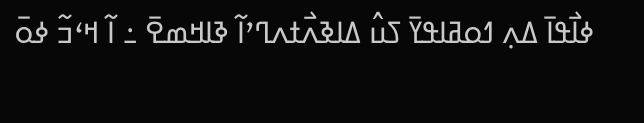ߦߊ߯ߟߊ߫ ߡߍ߲ ߗߋߥߊߟߌ߫ ߖߎ߮ ߡߊߢߍ߯ߙߍߣߴߊ߬ ߢߊߞߘߐ߫ ߸ ߊ߬ ߞߵߏ߬ ߦߋ߫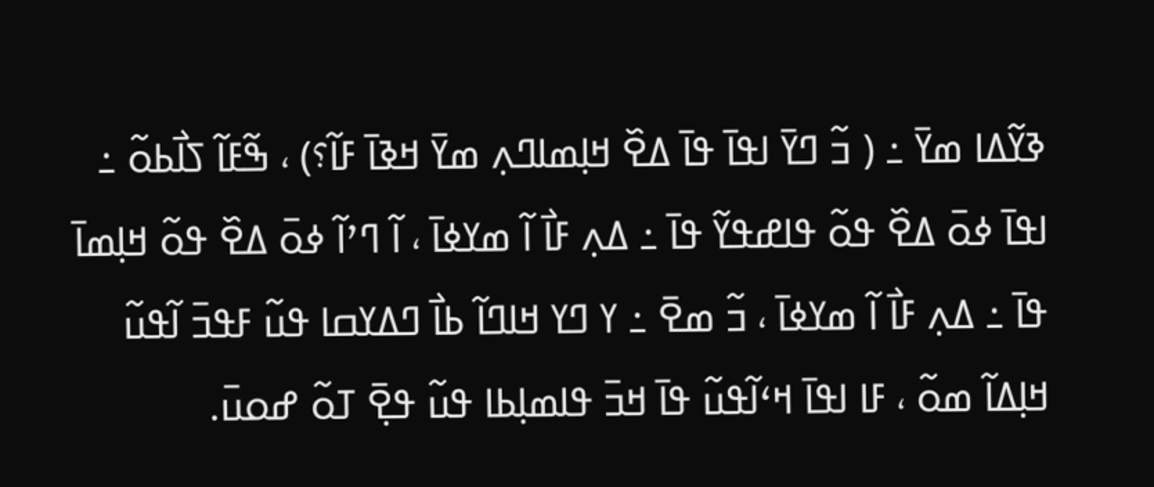ߢߌ߬ߡߊ ߘߌ߫ ߸ ( ߏ߬ ߣߌ߫ ߊߟߊ߫ ߟߊ߫ ߡߐ߰ ߞߊ߲ߘߊߣߍ߲ ߘߌ߫ ߞߢߊ߫ ߓߊ߬؟) ، ߒ߬ߓߊ߬ ߖߊ߯ߕߋ߬ ߸ ߊߟߊ߫ ߦߋ߫ ߡߐ߰ ߟߋ߬ ߟߊߝߟߌ߬ ߟߊ߫ ߸ ߡߍ߲ ߓߊ߯ ߊ߬ ߘߌߦߊ߫ ، ߊ߬ ߣߴߊ߬ ߦߋ߫ ߡߐ߰ ߟߋ߬ ߞߊ߲ߘߊ߫ ߟߊ߫ ߸ ߡߍ߲ ߓߊ߯ ߊ߬ ߘߌߦߊ߫ ، ߏ߬ ߘߐ߫ ߸ ߌ ߣߌ ߞߊߣߊ߬ ߕߊ߯ ߣߡߌߛߊ ߟߎ߬ ߓߟߏ߫ ߊ߬ߟߎ߬ ߞߊ߲ߡߊ߬ ߘߋ߬ ، ߓߊ ߊߟߊ߫ ߞߵߊ߬ߟߎ߬ ߟߊ߫ ߞߏ߫ ߟߊߘߊ߲ߕߊ ߟߎ߬ ߟߐ߲߫ ߠߋ߬ ߝߋߎ߫.